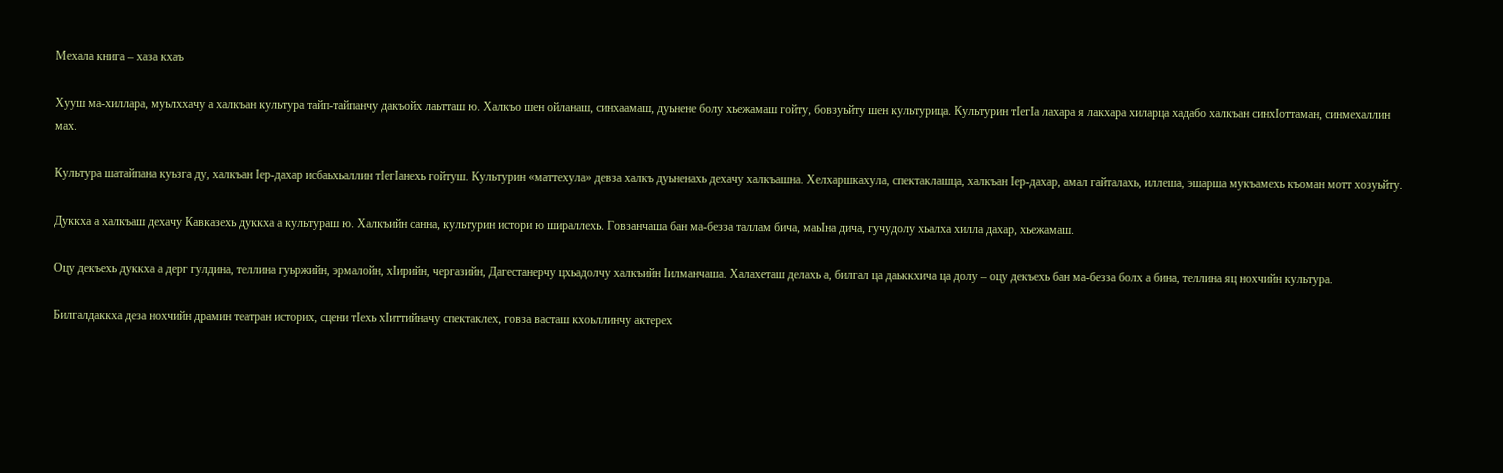Мехала книга – хаза кхаъ

Хууш ма-хиллара, муьлххачу а халкъан культура тайп-тайпанчу дакъойх лаьтташ ю. Халкъо шен ойланаш, синхаамаш, дуьнене болу хьежамаш гойту, бовзуьйту шен культурица. Культурин тIегIа лахара я лакхара хиларца хадабо халкъан синхIоттаман, синмехаллин мах.

Культура шатайпана куьзга ду, халкъан Iер-дахар исбаьхьаллин тIегIанехь гойтуш. Культурин «маттехула» девза халкъ дуьненахь дехачу халкъашна. Хелхаршкахула, спектаклашца, халкъан Iер-дахар, амал гайталахь, иллеша, эшарша мукъамехь къоман мотт хозуьйту.

Дуккха а халкъаш дехачу Кавказехь дуккха а культураш ю. Халкъийн санна, культурин истори ю шираллехь. Говзанчаша бан ма-безза таллам бича, маьIна дича, гучудолу хьалха хилла дахар, хьежамаш.

Оцу декъехь дуккха а дерг гулдина, теллина гуьржийн, эрмалойн, хIирийн, чергазийн, Дагестанерчу цхьадолчу халкъийн Iилманчаша. Халахеташ делахь а, билгал ца даьккхича ца долу – оцу декъехь бан ма-безза болх а бина, теллина яц нохчийн культура.

Билгалдаккха деза нохчийн драмин театран историх, сцени тIехь хIиттийначу спектаклех, говза васташ кхоьллинчу актерех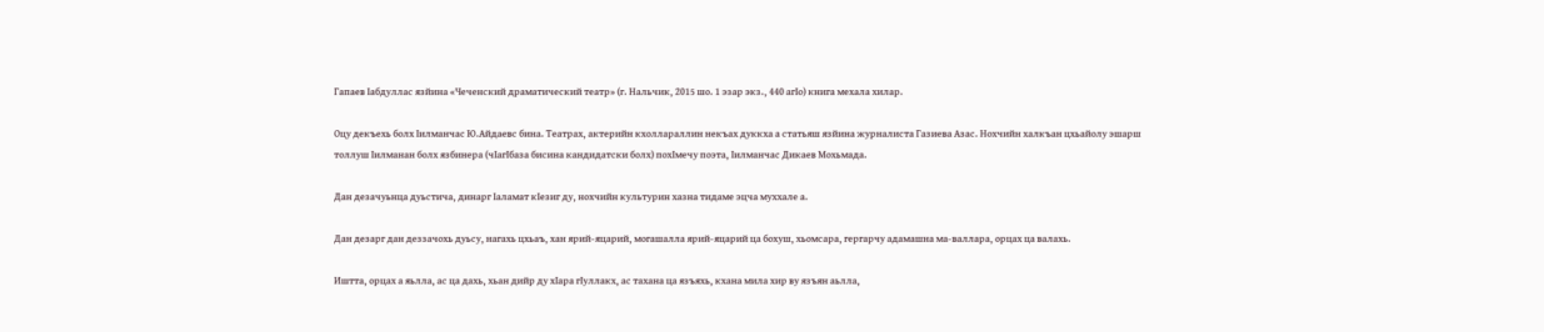Гапаев Iабдуллас язйина «Чеченский драматический театр» (г. Нальчик, 2015 шо. 1 эзар экз., 440 агIо) книга мехала хилар.

Оцу декъехь болх Iилманчас Ю.Айдаевс бина. Театрах, актерийн кхоллараллин некъах дуккха а статьяш язйина журналиста Газиева Азас. Нохчийн халкъан цхьайолу эшарш толлуш Iилманан болх язбинера (чIагIбаза бисина кандидатски болх) похIмечу поэта, Iилманчас Дикаев Мохьмада.

Дан дезачуьнца дуьстича, динарг Iаламат кIезиг ду, нохчийн культурин хазна тидаме эцча муххале а.

Дан дезарг дан деззачохь дуьсу, нагахь цхьаъ, хан ярий-яцарий, могашалла ярий-яцарий ца бохуш, хьомсара, гергарчу адамашна ма-валлара, орцах ца валахь.

Иштта, орцах а яьлла, ас ца дахь, хьан дийр ду хIара гIуллакх, ас тахана ца язъяхь, кхана мила хир ву язъян аьлла,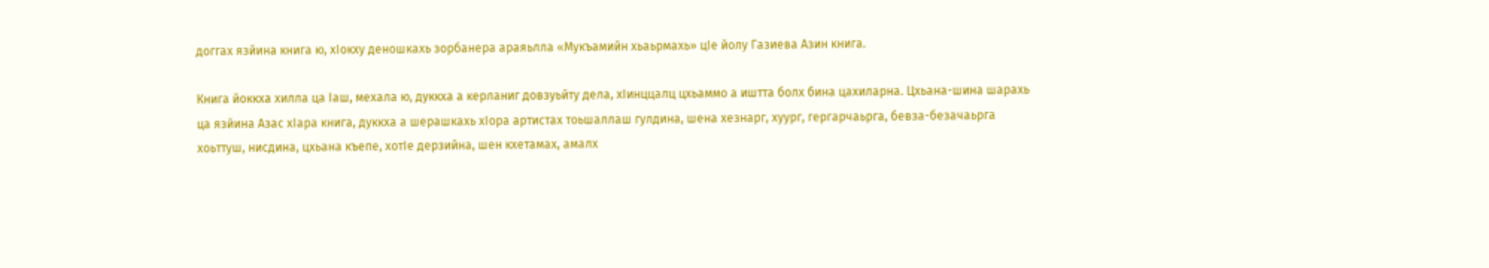доггах язйина книга ю, хIокху деношкахь зорбанера араяьлла «Мукъамийн хьаьрмахь» цIе йолу Газиева Азин книга.

Книга йоккха хилла ца Iаш, мехала ю, дуккха а керланиг довзуьйту дела, хIинццалц цхьаммо а иштта болх бина цахиларна. Цхьана-шина шарахь ца язйина Азас хIара книга, дуккха а шерашкахь хIора артистах тоьшаллаш гулдина, шена хезнарг, хуург, гергарчаьрга, бевза-безачаьрга хоьттуш, нисдина, цхьана къепе, хотIе дерзийна, шен кхетамах, амалх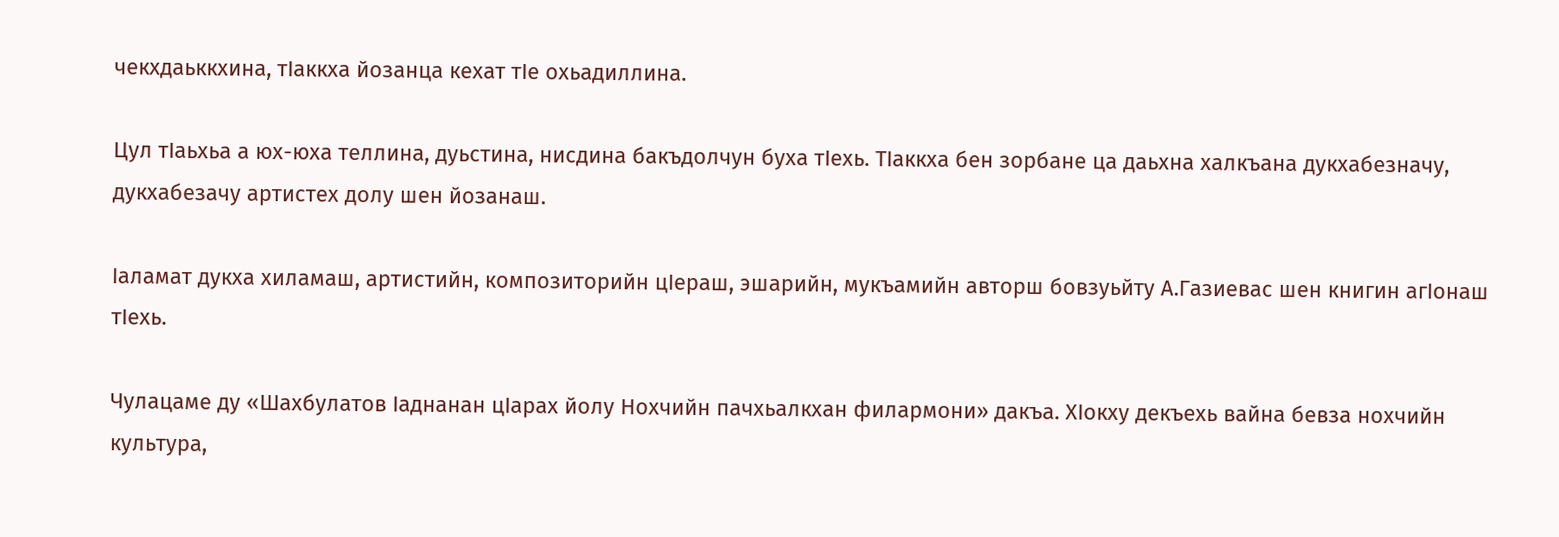чекхдаьккхина, тIаккха йозанца кехат тIе охьадиллина.

Цул тIаьхьа а юх-юха теллина, дуьстина, нисдина бакъдолчун буха тIехь. ТIаккха бен зорбане ца даьхна халкъана дукхабезначу, дукхабезачу артистех долу шен йозанаш.

Iаламат дукха хиламаш, артистийн, композиторийн цIераш, эшарийн, мукъамийн авторш бовзуьйту А.Газиевас шен книгин агIонаш тIехь.

Чулацаме ду «Шахбулатов Iаднанан цIарах йолу Нохчийн пачхьалкхан филармони» дакъа. ХIокху декъехь вайна бевза нохчийн культура,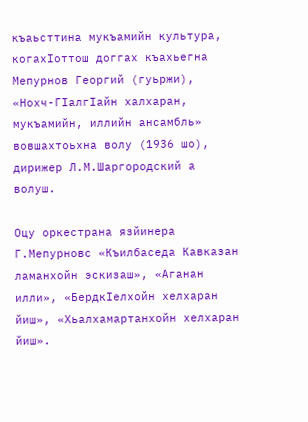къаьсттина мукъамийн культура, когахIоттош доггах къахьегна Мепурнов Георгий (гуьржи), «Нохч-ГIалгIайн халхаран, мукъамийн, иллийн ансамбль» вовшахтоьхна волу (1936 шо), дирижер Л.М.Шаргородский а волуш.

Оцу оркестрана язйинера Г.Мепурновс «Къилбаседа Кавказан ламанхойн эскизаш», «Аганан илли», «БердкIелхойн хелхаран йиш», «Хьалхамартанхойн хелхаран йиш».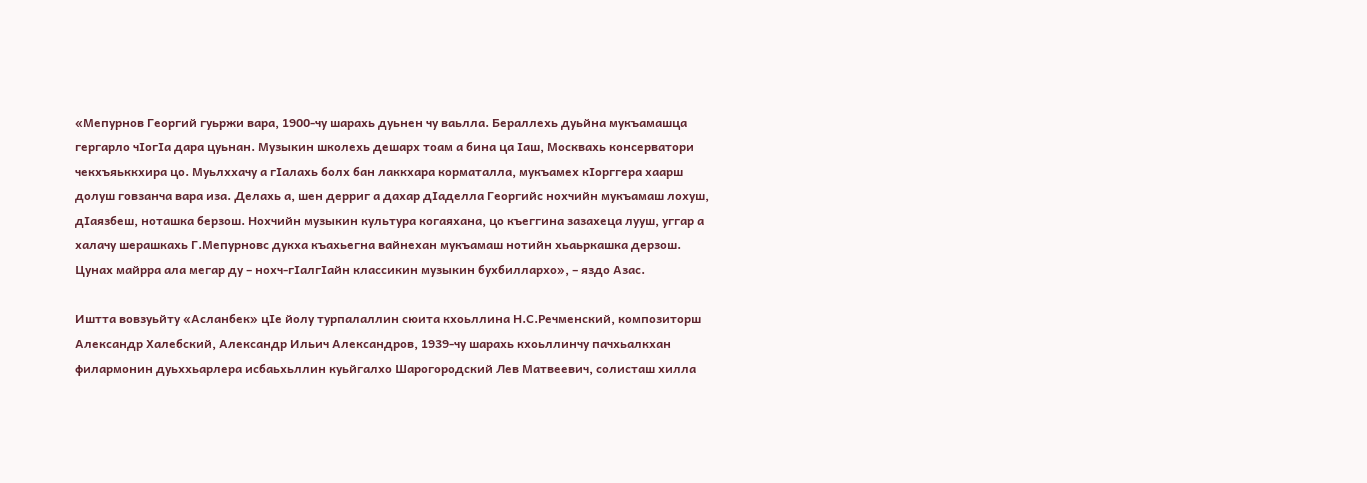«Мепурнов Георгий гуьржи вара, 1900-чу шарахь дуьнен чу ваьлла. Бераллехь дуьйна мукъамашца гергарло чIогIа дара цуьнан. Музыкин школехь дешарх тоам а бина ца Iаш, Москвахь консерватори чекхъяьккхира цо. Муьлххачу а гIалахь болх бан лаккхара корматалла, мукъамех кIорггера хаарш долуш говзанча вара иза. Делахь а, шен дерриг а дахар дIаделла Георгийс нохчийн мукъамаш лохуш, дIаязбеш, ноташка берзош. Нохчийн музыкин культура когаяхана, цо къеггина зазахеца лууш, уггар а халачу шерашкахь Г.Мепурновс дукха къахьегна вайнехан мукъамаш нотийн хьаьркашка дерзош. Цунах майрра ала мегар ду – нохч-гIалгIайн классикин музыкин бухбиллархо», – яздо Азас.

Иштта вовзуьйту «Асланбек» цIе йолу турпалаллин сюита кхоьллина Н.С.Речменский, композиторш Александр Халебский, Александр Ильич Александров, 1939-чу шарахь кхоьллинчу пачхьалкхан филармонин дуьххьарлера исбаьхьллин куьйгалхо Шарогородский Лев Матвеевич, солисташ хилла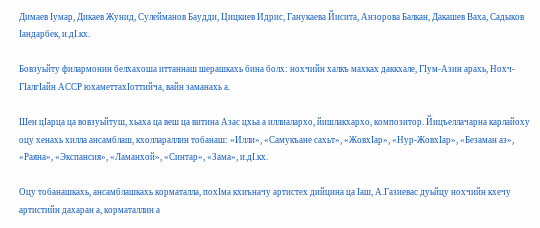Димаев Iумар, Дикаев Жунид, Сулейманов Баудди, Цицкиев Идрис, Ганукаева Йисита, Анзорова Балкан, Дакашев Ваха, Садыков Iандарбек, и.дI.кх.

Бовзуьйту филармонин белхахоша иттаннаш шерашкахь бина болх: нохчийн халкъ махках даккхале, ГIум-Азин арахь, Нохч-ГIалгIайн АССР юхаметтахIоттийча, вайн заманахь а.

Шен цIарца ца вовзуьйтуш, хьаха ца веш ца витина Азас цхьа а иллиалархо, йишлакхархо, композитор. Йицъеллачарна карлайоху оцу хенахь хилла ансамблаш, кхоллараллин тобанаш: «Илли», «Самукъане сахьт», «ЖовхIар», «Нур-ЖовхIар», «Безаман аз», «Раяна», «Экспансия», «Ламанхой», «Синтар», «Зама», и.дI.кх.

Оцу тобанашкахь, ансамблашкахь корматалла, похIма кхиъначу артистех дийцина ца Iаш, А.Газиевас дуьйцу нохчийн кхечу артистийн дахаран а, корматаллин а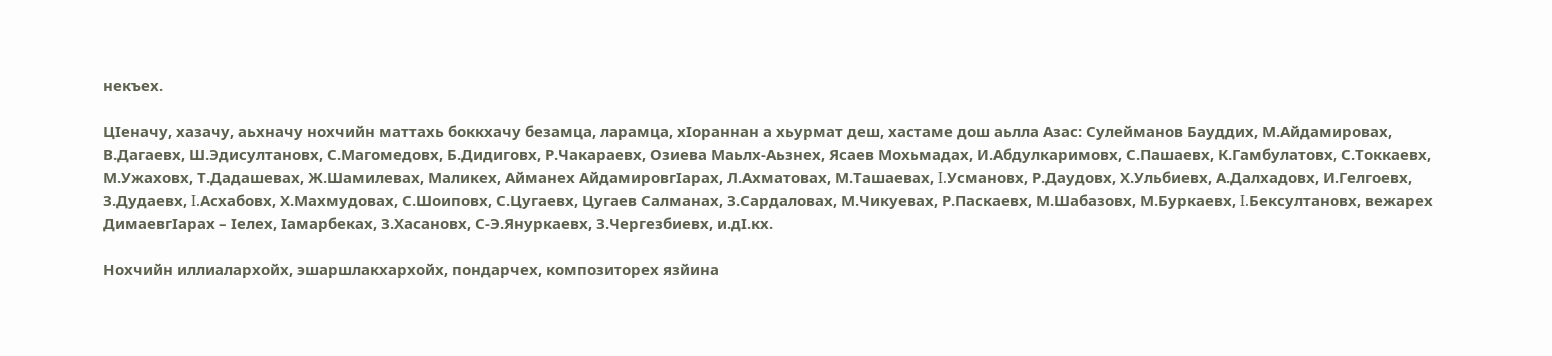некъех.

ЦIеначу, хазачу, аьхначу нохчийн маттахь боккхачу безамца, ларамца, хIораннан а хьурмат деш, хастаме дош аьлла Азас: Сулейманов Бауддих, М.Айдамировах, В.Дагаевх, Ш.Эдисултановх, С.Магомедовх, Б.Дидиговх, Р.Чакараевх, Озиева Маьлх-Аьзнех, Ясаев Мохьмадах, И.Абдулкаримовх, С.Пашаевх, К.Гамбулатовх, С.Токкаевх, М.Ужаховх, Т.Дадашевах, Ж.Шамилевах, Маликех, Айманех АйдамировгIарах, Л.Ахматовах, М.Ташаевах, I.Усмановх, Р.Даудовх, Х.Ульбиевх, А.Далхадовх, И.Гелгоевх, З.Дудаевх, I.Асхабовх, Х.Махмудовах, С.Шоиповх, С.Цугаевх, Цугаев Салманах, З.Сардаловах, М.Чикуевах, Р.Паскаевх, М.Шабазовх, М.Буркаевх, I.Бексултановх, вежарех ДимаевгIарах – Iелех, Iамарбеках, З.Хасановх, С-Э.Януркаевх, З.Чергезбиевх, и.дI.кх.

Нохчийн иллиалархойх, эшаршлакхархойх, пондарчех, композиторех язйина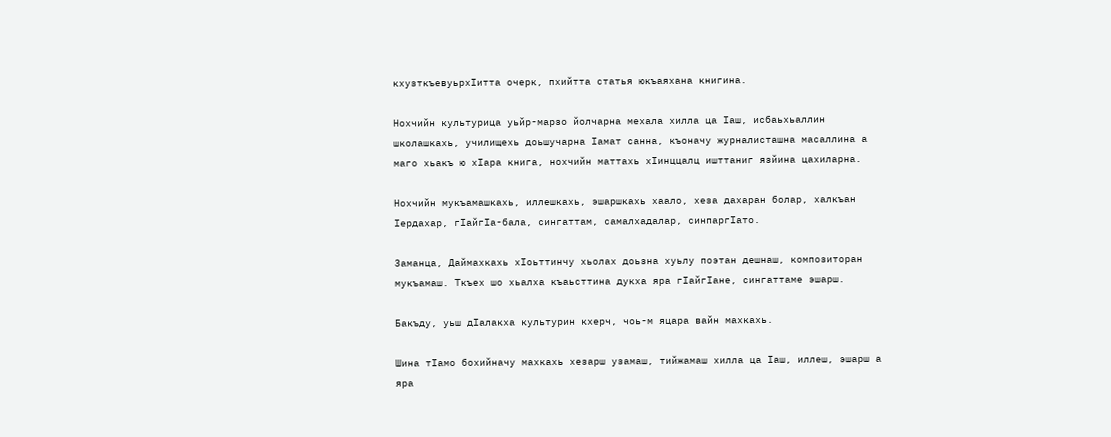кхузткъевуьрхIитта очерк, пхийтта статья юкъаяхана книгина.

Нохчийн культурица уьйр-марзо йолчарна мехала хилла ца Iаш, исбаьхьаллин школашкахь, училищехь доьшучарна Iамат санна, къоначу журналисташна масаллина а маго хьакъ ю хIара книга, нохчийн маттахь хIинццалц ишттаниг язйина цахиларна.

Нохчийн мукъамашкахь, иллешкахь, эшаршкахь хаало, хеза дахаран болар, халкъан Iердахар, гIайгIа-бала, сингаттам, самалхадалар, синпаргIато.

Заманца, Даймахкахь хIоьттинчу хьолах доьзна хуьлу поэтан дешнаш, композиторан мукъамаш. Ткъех шо хьалха къаьсттина дукха яра гIайгIане, сингаттаме эшарш.

Бакъду, уьш дIалакха культурин кхерч, чоь-м яцара вайн махкахь.

Шина тIамо бохийначу махкахь хезарш узамаш, тийжамаш хилла ца Iаш, иллеш, эшарш а яра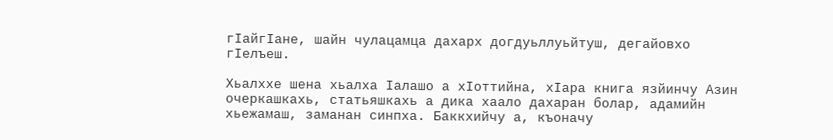гIайгIане, шайн чулацамца дахарх догдуьллуьйтуш, дегайовхо гIелъеш.

Хьалххе шена хьалха Iалашо а хIоттийна, хIара книга язйинчу Азин очеркашкахь, статьяшкахь а дика хаало дахаран болар, адамийн хьежамаш, заманан синпха. Баккхийчу а, къоначу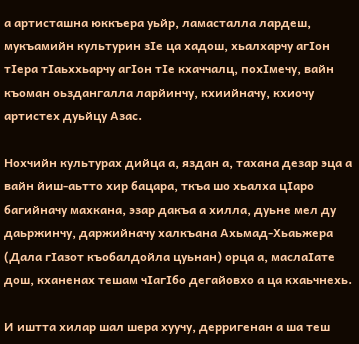а артисташна юккъера уьйр, ламасталла лардеш, мукъамийн культурин зIе ца хадош, хьалхарчу агIон тIера тIаьххьарчу агIон тIе кхаччалц, похIмечу, вайн къоман оьздангалла ларйинчу, кхиийначу, кхиочу артистех дуьйцу Азас.

Нохчийн культурах дийца а, яздан а, тахана дезар эца а вайн йиш-аьтто хир бацара, ткъа шо хьалха цIаро багийначу махкана, эзар дакъа а хилла, дуьне мел ду даьржинчу, даржийначу халкъана Ахьмад-Хьаьжера (Дала гIазот къобалдойла цуьнан) орца а, маслаIате дош, кханенах тешам чIагIбо дегайовхо а ца кхаьчнехь.

И иштта хилар шал шера хуучу, дерригенан а ша теш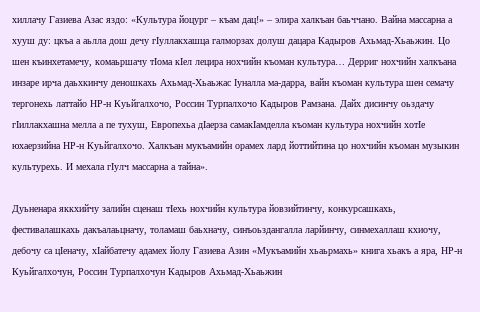хиллачу Газиева Азас яздо: «Культура йоцург – къам дац!» – элира халкъан баьччано. Вайна массарна а хууш ду: цкъа а аьлла дош дечу гIуллакхашца галморзах долуш дацара Кадыров Ахьмад-Хьаьжин. Цо шен къинхетамечу, комаьршачу тIома кIел лецира нохчийн къоман культура… Дерриг нохчийн халкъана инзаре ирча даьхкинчу деношкахь Ахьмад-Хьаьжас Iуналла ма-дарра, вайн къоман культура шен семачу тергонехь латтайо НР-н Куьйгалхочо, Россин Турпалхочо Кадыров Рамзана. Дайх дисинчу оьздачу гIиллакхашна мелла а пе тухуш, Европехьа дIаерза самакIамделла къоман культура нохчийн хотIе юхаерзийна НР-н Куьйгалхочо. Халкъан мукъамийн орамех лард йоттийтина цо нохчийн къоман музыкин культурехь. И мехала гIулч массарна а тайна».

Дуьненара яккхийчу залийн сценаш тIехь нохчийн культура йовзийтинчу, конкурсашкахь, фестивалашкахь дакъалаьцначу, толамаш баьхначу, синъоьздангалла ларйинчу, синмехаллаш кхиочу, дебочу са цIеначу, хIайбатечу адамех йолу Газиева Азин «Мукъамийн хьаьрмахь» книга хьакъ а яра, НР-н Куьйгалхочун, Россин Турпалхочун Кадыров Ахьмад-Хьаьжин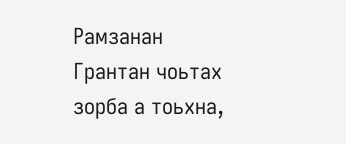Рамзанан Грантан чоьтах зорба а тоьхна,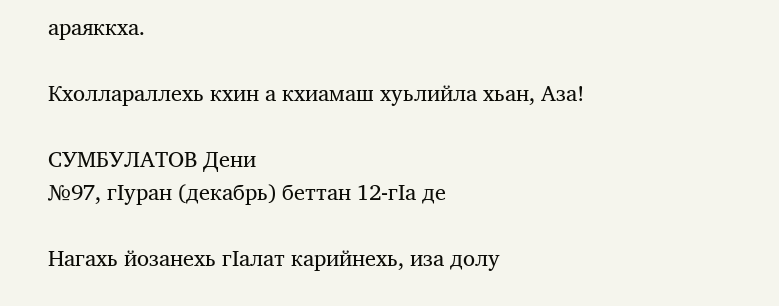араяккха.

Кхоллараллехь кхин а кхиамаш хуьлийла хьан, Аза!

СУМБУЛАТОВ Дени
№97, гIуран (декабрь) беттан 12-гIа де

Нагахь йозанехь гIалат карийнехь, иза долу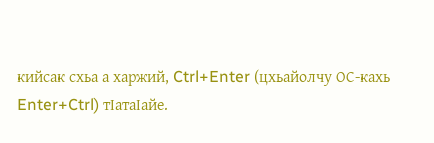кийсак схьа а харжий, Ctrl+Enter (цхьайолчу ОС-кахь Enter+Ctrl) тIатаIайе.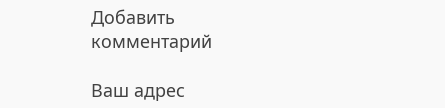Добавить комментарий

Ваш адрес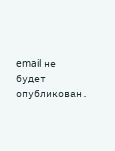email не будет опубликован.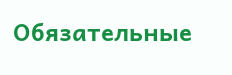Обязательные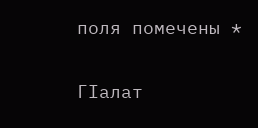поля помечены *

ГIалат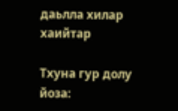даьлла хилар хаийтар

Тхуна гур долу йоза: